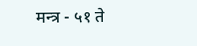मन्त्र - ५१ ते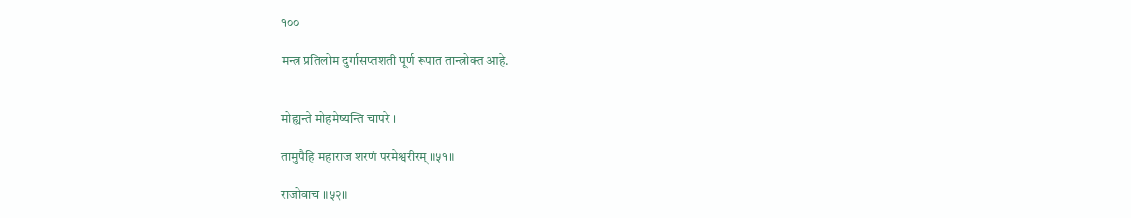१००

मन्त्र प्रतिलोम दुर्गासप्तशती पूर्ण रूपात तान्त्रोक्त आहे.


मोह्यन्ते मोहमेष्यन्ति चापरे ।

तामुपैहि महाराज शरणं परमेश्वरीरम् ॥५१॥

राजोवाच ॥५२॥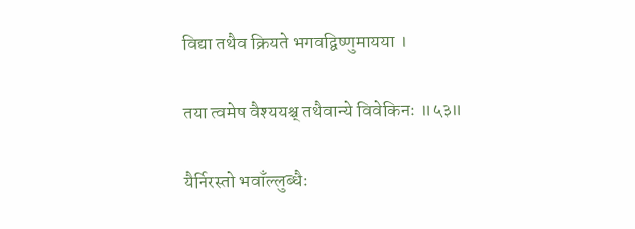विद्या तथैव क्रियते भगवद्विष्णुमायया ।

तया त्वमेष वैश्ययश्च् तथैवान्ये विवेकिनः ॥५३॥

यैर्निरस्तो भवाँल्लुब्धैः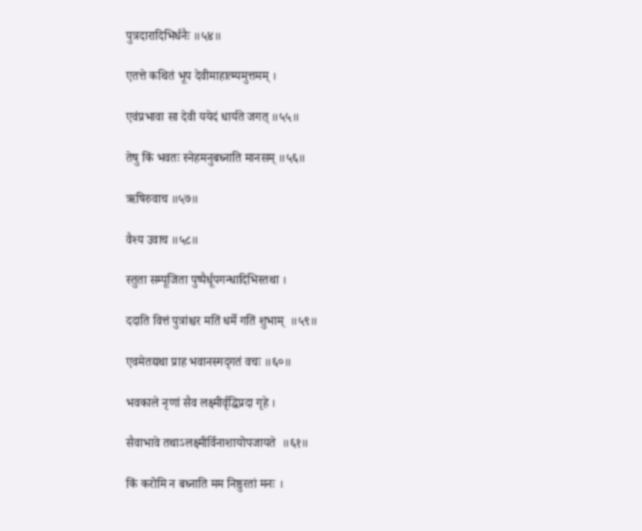पुत्रदारादिभिर्धनैः ॥५४॥

एतत्ते कथितं भूप देवीमाहात्म्यमुत्तमम् ।

एवंप्रभावा सा देवी ययेदं धार्यते जगत् ॥५५॥

तेषु किं भवतः स्नेहमनुबध्नाति मानसम् ॥५६॥

ऋषिरुवाच ॥५७॥

वैश्य उवाच ॥५८॥

स्तुता सम्पूजिता पुष्पैर्धूपगन्धादिभिस्तथा ।

ददाति वित्तं पुत्रांश्चर मतिं धर्मे गतिं शुभाम्  ॥५९॥

एवमेतद्यथा प्राह भवानस्मद्‌गतं वचः ॥६०॥

भवकाले नृणां सैव लक्ष्मीर्वृद्धिप्रदा गृहे ।

सैवाभावे तथाऽलक्ष्मीर्विनाशायोपजायते  ॥६१॥

किं करोमि न बध्नाति मम निष्ठुरतां मनः ।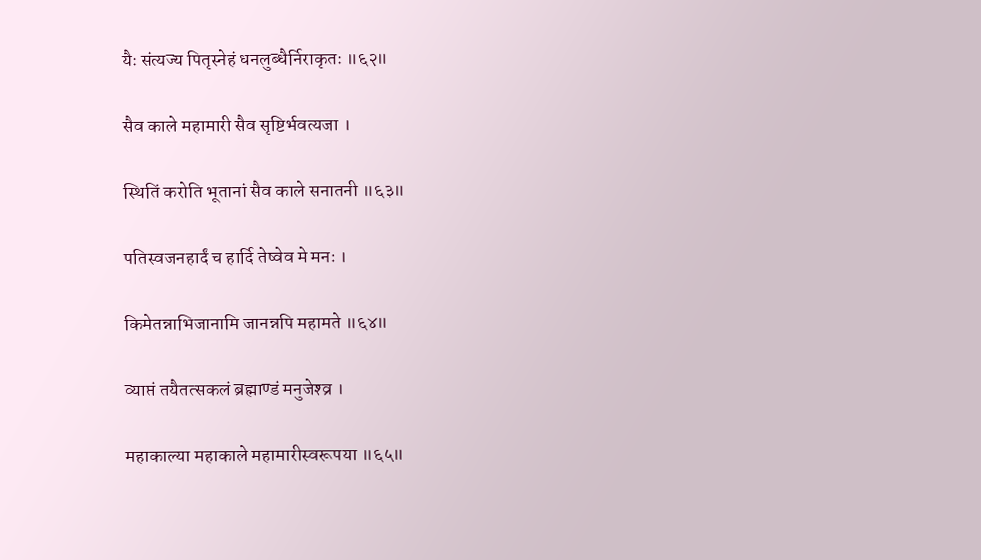यैः संत्यज्य पितृस्नेहं धनलुब्धैर्निराकृतः ॥६२॥

सैव काले महामारी सैव सृष्टिर्भवत्यजा ।

स्थितिं करोति भूतानां सैव काले सनातनी ॥६३॥

पतिस्वजनहार्दं च हार्दि तेष्वेव मे मनः ।

किमेतन्नाभिजानामि जानन्नपि महामते ॥६४॥

व्याप्तं तयैतत्सकलं ब्रह्माण्डं मनुजेश्व्र ।

महाकाल्या महाकाले महामारीस्वरूपया ॥६५॥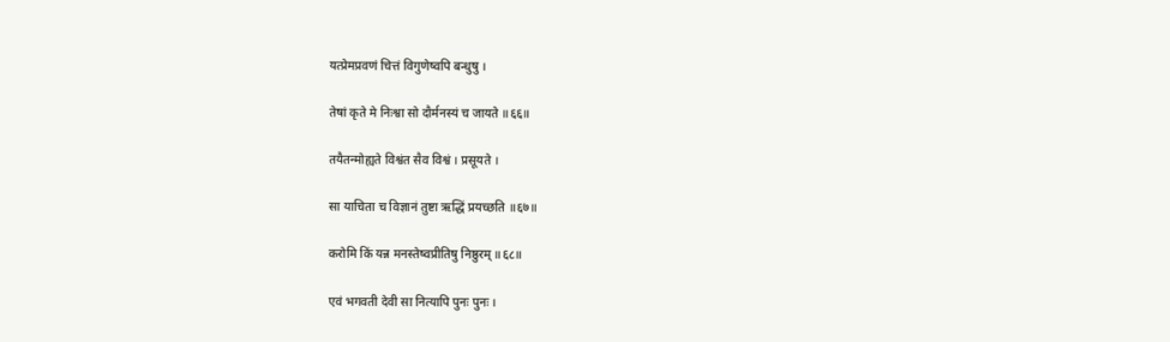यत्प्रेमप्रवणं चित्तं विगुणेष्वपि बन्धुषु ।

तेषां कृते मे निःश्वा सो दौर्मनस्यं च जायते ॥६६॥

तयैतन्मोह्यते विश्वंत सैव विश्वं । प्रसूयते ।

सा याचिता च विज्ञानं तुष्टा ऋद्धिं प्रयच्छति ॥६७॥

करोमि किं यन्न मनस्तेष्वप्रीतिषु निष्ठुरम् ॥६८॥

एवं भगवती देवी सा नित्यापि पुनः पुनः ।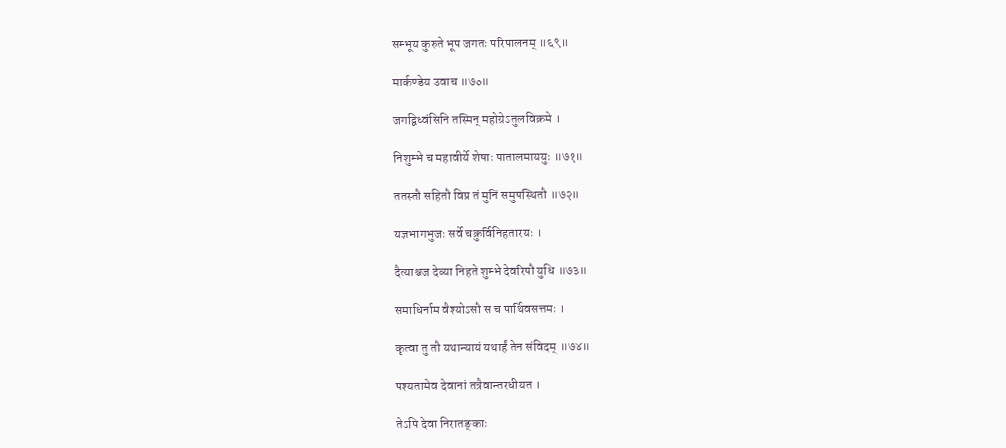सम्भूय कुरुते भूप जगतः परिपालनम् ॥६९॥

मार्कण्डेय उवाच ॥७०॥

जगद्विध्वंसिनि तस्मिन् महोग्रेऽतुलविक्रमे ।

निशुम्भे च महावीर्ये शेषाः पातालमाययुः ॥७१॥

ततस्तौ सहितौ विप्र तं मुनिं समुपस्थितौ ॥७२॥

यज्ञभागभुजः सर्वे चक्रुर्विनिहतारयः ।

दैत्याश्चज देव्या निहते शुम्भे देवरिपौ युधि ॥७३॥

समाधिर्नाम वैश्योऽसौ स च पार्थिवसत्तमः ।

कृत्वा तु तौ यथान्यायं यथार्हं तेन संविदम् ॥७४॥

पश्यतामेव देवानां तत्रैवान्तरधीयत ।

तेऽपि देवा निरातङ्‌काः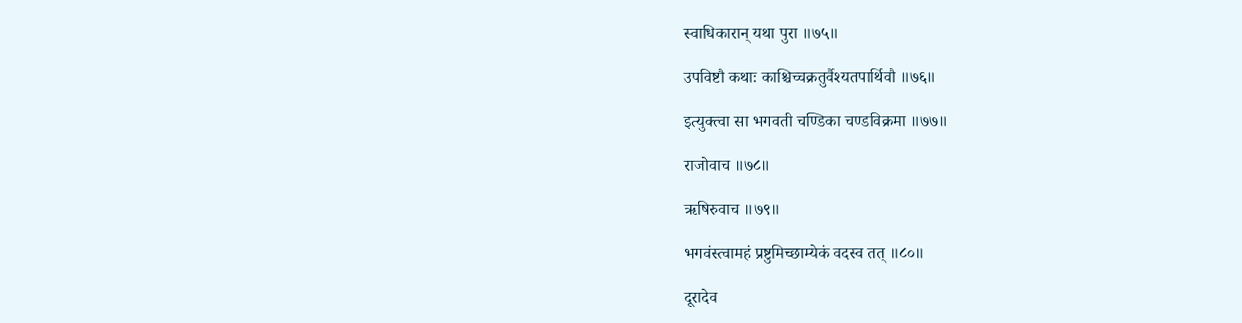स्वाधिकारान् यथा पुरा ॥७५॥

उपविष्टौ कथाः काश्चिच्चक्रतुर्वैश्यतपार्थिवौ ॥७६॥

इत्युक्त्वा सा भगवती चण्डिका चण्डविक्रमा ॥७७॥

राजोवाच ॥७८॥

ऋषिरुवाच ॥७९॥

भगवंस्त्वामहं प्रष्टुमिच्छाम्येकं वदस्व तत् ॥८०॥

दूरादेव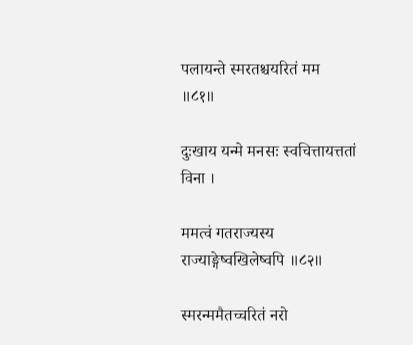पलायन्ते स्मरतश्चयरितं मम ॥८१॥

दुःखाय यन्मे मनसः स्वचित्तायत्ततां विना ।

ममत्वं गतराज्यस्य राज्याङ्गेष्वखिलेष्वपि ॥८२॥

स्मरन्ममैतच्चरितं नरो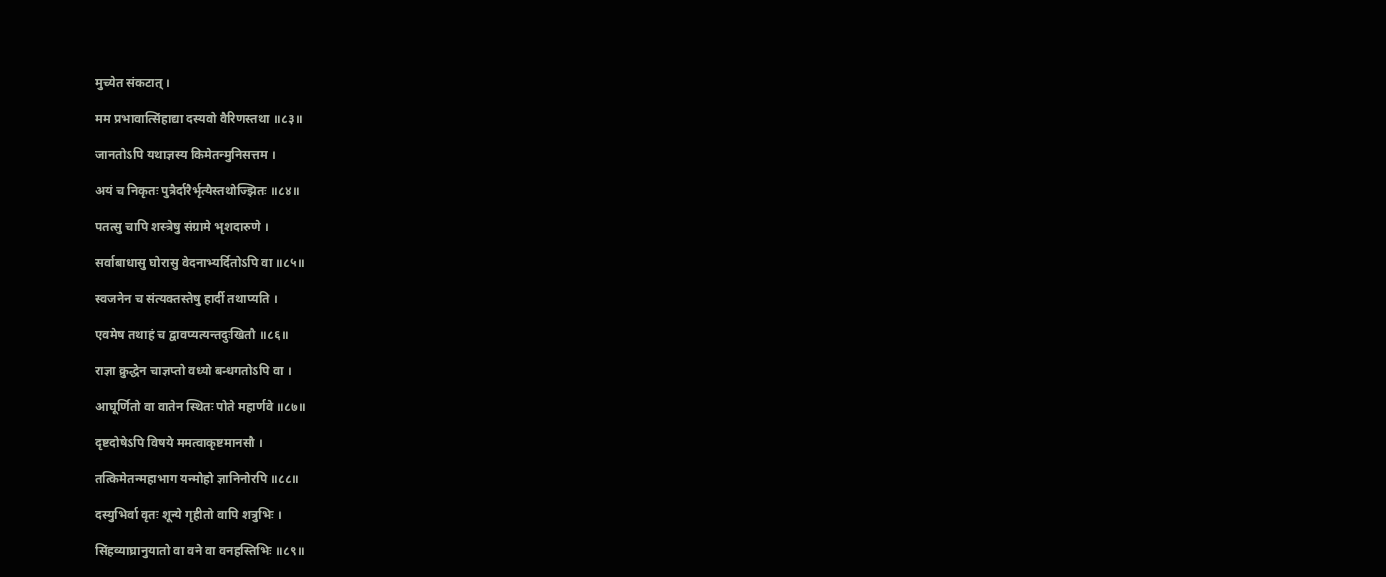मुच्येत संकटात् ।

मम प्रभावात्सिंहाद्या दस्यवो वैरिणस्तथा ॥८३॥

जानतोऽपि यथाज्ञस्य किमेतन्मुनिसत्तम ।

अयं च निकृतः पुत्रैर्दारैर्भृत्यैस्तथोज्झितः ॥८४॥

पतत्सु चापि शस्त्रेषु संग्रामे भृशदारुणे ।

सर्वाबाधासु घोरासु वेदनाभ्यर्दितोऽपि वा ॥८५॥

स्वजनेन च संत्यक्तस्तेषु हार्दी तथाप्यति ।

एवमेष तथाहं च द्वावप्यत्यन्तदुःखितौ ॥८६॥

राज्ञा क्रुद्धेन चाज्ञप्तो वध्यो बन्धगतोऽपि वा ।

आघूर्णितो वा वातेन स्थितः पोते महार्णवे ॥८७॥

दृष्टदोषेऽपि विषये ममत्वाकृष्टमानसौ ।

तत्किमेतन्महाभाग यन्मोहो ज्ञानिनोरपि ॥८८॥

दस्युभिर्वा वृतः शून्ये गृहीतो वापि शत्रुभिः ।

सिंहव्याघ्रानुयातो वा वने वा वनहस्तिभिः ॥८९॥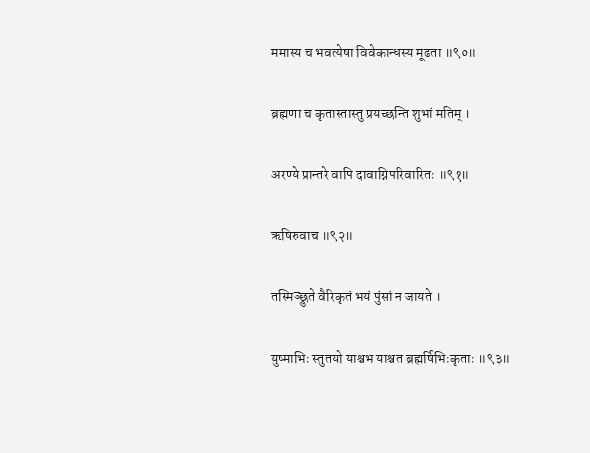ममास्य च भवत्येषा विवेकान्धस्य मूढता ॥९०॥

ब्रह्मणा च कृतास्तास्तु प्रयच्छन्ति शुभां मतिम् ।

अरण्ये प्रान्तरे वापि दावाग्निपरिवारितः ॥९१॥

ऋषिरुवाच ॥९२॥

तस्मिञ्छ्रुते वैरिकृतं भयं पुंसां न जायते ।

युष्माभिः स्तुतयो याश्चभ याश्चत ब्रह्मर्षिभिःकृताः ॥९३॥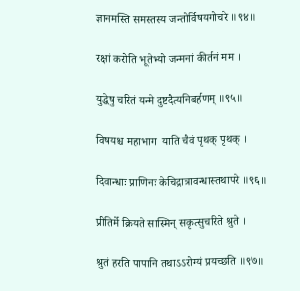ज्ञानमस्ति समस्तस्य जन्तोर्विषयगोचरे ॥९४॥

रक्षां करोति भूतेभ्यो जन्मनां कीर्तनं मम ।

युद्धेषु चरितं यन्मे दुष्टदैत्यनिबर्हणम् ॥९५॥

विषयश्च महाभाग  याति चैवं पृथक् पृथक् ।

दिवान्धाः प्राणिनः केचिद्रात्रावन्धास्तथापरे ॥९६॥

प्रीतिर्मे क्रियते सास्मिन् सकृत्सुचरिते श्रुते ।

श्रुतं हरति पापानि तथाऽऽरोग्यं प्रयच्छति ॥९७॥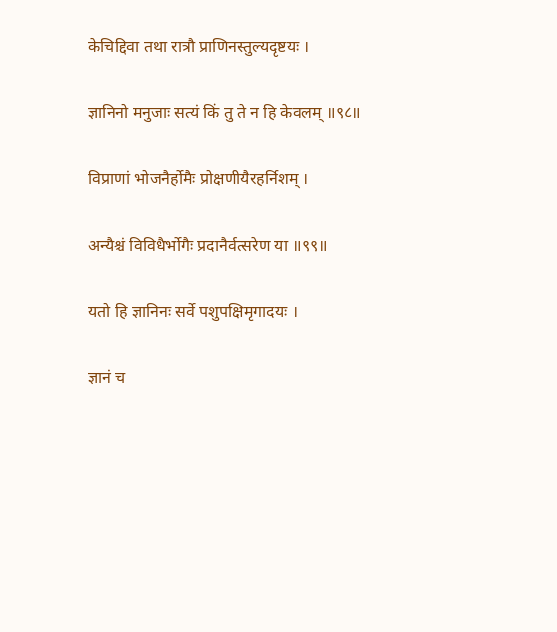केचिद्दिवा तथा रात्रौ प्राणिनस्तुल्यदृष्टयः ।

ज्ञानिनो मनुजाः सत्यं किं तु ते न हि केवलम् ॥९८॥

विप्राणां भोजनैर्होमैः प्रोक्षणीयैरहर्निशम् ।

अन्यैश्चं विविधैर्भोगैः प्रदानैर्वत्सरेण या ॥९९॥

यतो हि ज्ञानिनः सर्वे पशुपक्षिमृगादयः ।

ज्ञानं च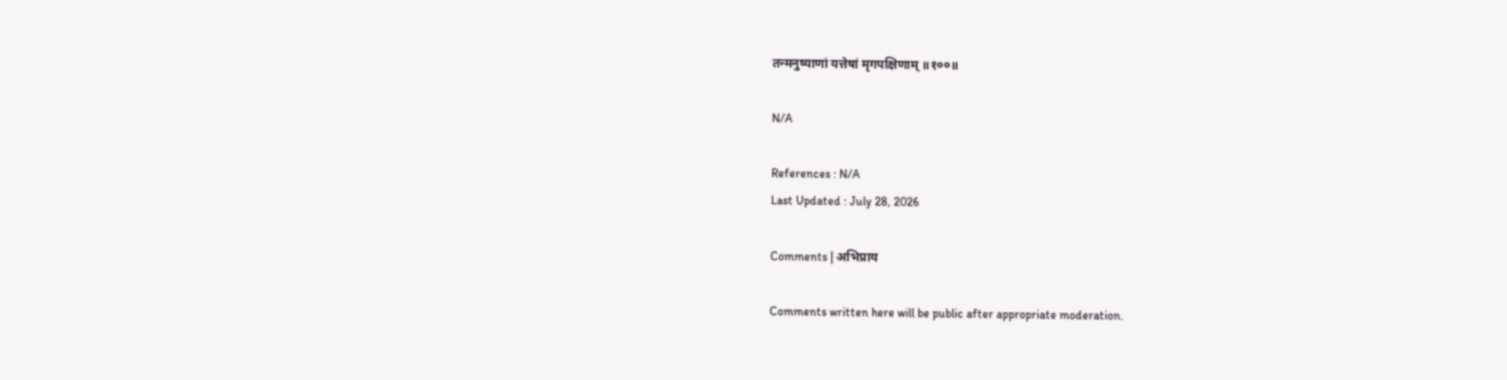तन्मनुष्याणां यत्तेषां मृगपक्षिणाम् ॥१००॥

N/A

References : N/A
Last Updated : July 28, 2026

Comments | अभिप्राय

Comments written here will be public after appropriate moderation.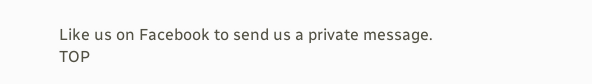Like us on Facebook to send us a private message.
TOP